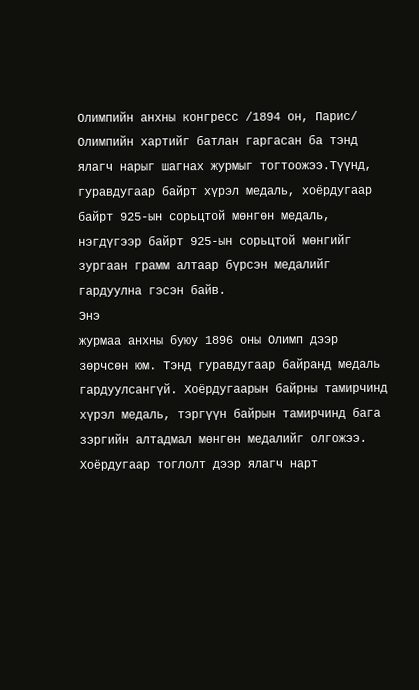Олимпийн анхны конгресс /1894 он, Парис/ Олимпийн хартийг батлан гаргасан ба тэнд ялагч нарыг шагнах журмыг тогтоожээ.Түүнд, гуравдугаар байрт хүрэл медаль, хоёрдугаар байрт 925-ын сорьцтой мөнгөн медаль, нэгдүгээр байрт 925-ын сорьцтой мөнгийг зургаан грамм алтаар бүрсэн медалийг гардуулна гэсэн байв.
Энэ
журмаа анхны буюу 1896 оны Олимп дээр зөрчсөн юм. Тэнд гуравдугаар байранд медаль гардуулсангүй. Хоёрдугаарын байрны тамирчинд хүрэл медаль, тэргүүн байрын тамирчинд бага зэргийн алтадмал мөнгөн медалийг олгожээ. Хоёрдугаар тоглолт дээр ялагч нарт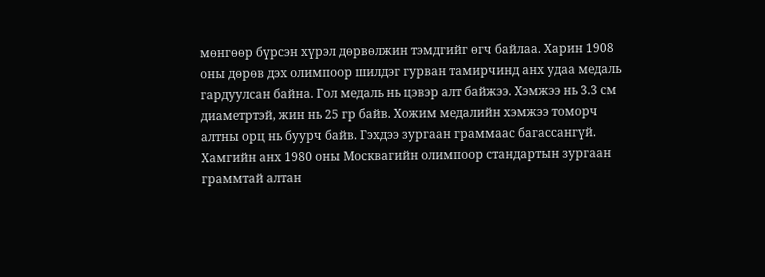мөнгөөр бүрсэн хүрэл дөрвөлжин тэмдгийг өгч байлаа. Харин 1908 оны дөрөв дэх олимпоор шилдэг гурван тамирчинд анх удаа медаль гардуулсан байна. Гол медаль нь цэвэр алт байжээ. Хэмжээ нь 3.3 см диаметртэй, жин нь 25 гр байв. Хожим медалийн хэмжээ томорч алтны орц нь буурч байв. Гэхдээ зургаан граммаас багассангүй.
Хамгийн анх 1980 оны Москвагийн олимпоор стандартын зургаан граммтай алтан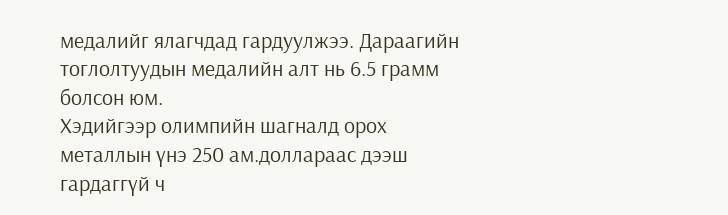медалийг ялагчдад гардуулжээ. Дараагийн тоглолтуудын медалийн алт нь 6.5 грамм болсон юм.
Хэдийгээр олимпийн шагналд орох металлын үнэ 250 ам.доллараас дээш гардаггүй ч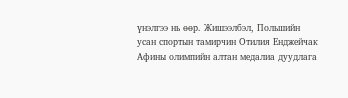үнэлгээ нь өөр. Жишээлбэл, Польшийн усан спортын тамирчин Отилия Енджейчак Афины олимпийн алтан медалиа дуудлага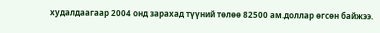худалдаагаар 2004 онд зарахад түүний төлөө 82500 ам.доллар өгсөн байжээ.